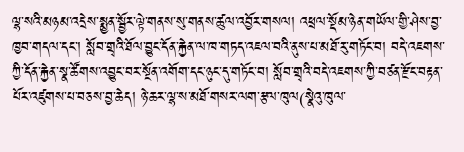ལྷ་སའི་མཉམ་འདྲེས་སྨྱན་སྦྱོར་ལྟེ་གནས་སུ་གནས་ཚུལ་འབྱོར་གསལ། འཕྲལ་སྡོམ་ཉེན་གཡོལ་གྱི་ཤེས་བྱ་ཁྱབ་གདལ་དང་། སློབ་གྲྭའི་ཐོལ་བྱུང་དོན་རྐྱེན་ལ་ཁ་གཏད་འཇལ་བའི་ནུས་པ་མཐོ་རུ་གཏོང་བ། བདེ་འཇགས་ཀྱི་དོན་རྐྱེན་སྣ་ཚོགས་འབྱུང་བར་སྔོན་འགོག་དང་ཉུང་དུ་གཏོང་བ། སློབ་གྲྭའི་བདེ་འཇགས་ཀྱི་བཙན་རྫོང་བརྟན་པོར་འཛུགས་པ་བཅས་བྱ་ཆེད། ཉེ་ཆར་ལྷ་ས་མཐོ་གསར་ལག་རྩལ་ཁུལ(སྣེའུ་ཁུལ་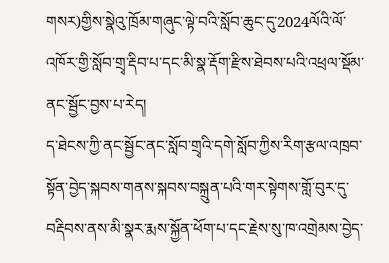གསར)གྱིས་སྣེའུ་ཁྲོམ་གཞུང་ལྟེ་བའི་སློབ་ཆུང་དུ་2024ལོའི་ལོ་འཁོར་གྱི་སློབ་གྲྭ་རྡིབ་པ་དང་མི་སྣ་རྡོག་རྫིས་ཐེབས་པའི་འཕྲལ་སྡོམ་ནང་སྦྱོང་བྱས་པ་རེད།
ད་ཐེངས་ཀྱི་ནང་སྦྱོང་ནང་སློབ་གྲྭའི་དགེ་སློབ་ཀྱིས་རིག་རྩལ་འཁྲབ་སྟོན་བྱེད་སྐབས་གནས་སྐབས་བསྐྲུན་པའི་གར་སྟེགས་གློ་བུར་དུ་བརྡིབས་ནས་མི་སྣར་རྨས་སྐྱོན་ཕོག་པ་དང་རྗེས་སུ་ཁ་འགྲེམས་བྱེད་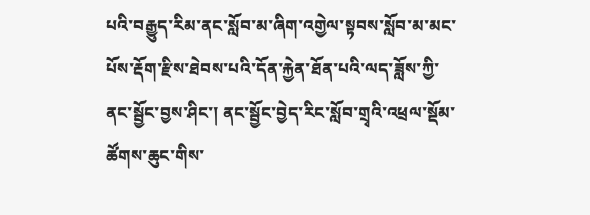པའི་བརྒྱུད་རིམ་ནང་སློབ་མ་ཞིག་འགྱེལ་སྟབས་སློབ་མ་མང་པོས་རྡོག་རྫིས་ཐེབས་པའི་དོན་རྐྱེན་ཐོན་པའི་ལད་ཟློས་ཀྱི་ནང་སྦྱོང་བྱས་ཤིང་། ནང་སྦྱོང་བྱེད་རིང་སློབ་གྲྭའི་འཕྲལ་སྡོམ་ཚོགས་ཆུང་གིས་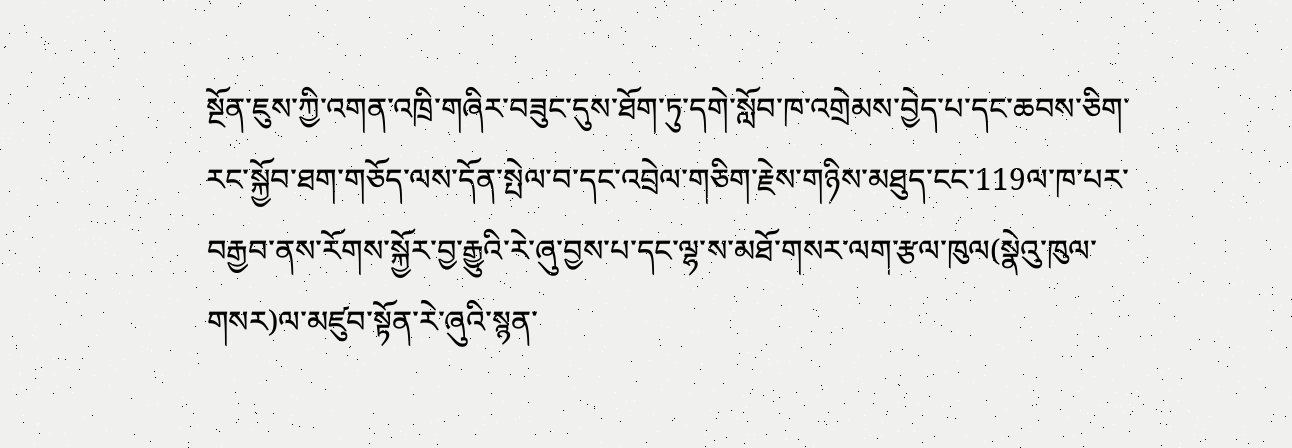སྔོན་ཇུས་ཀྱི་འགན་འཁྲི་གཞིར་བཟུང་དུས་ཐོག་ཏུ་དགེ་སློབ་ཁ་འགྲེམས་བྱེད་པ་དང་ཆབས་ཅིག་རང་སྐྱོབ་ཐག་གཅོད་ལས་དོན་སྤེལ་བ་དང་འབྲེལ་གཅིག་རྗེས་གཉིས་མཐུད་ངང་119ལ་ཁ་པར་བརྒྱབ་ནས་རོགས་སྐྱོར་བྱ་རྒྱུའི་རེ་ཞུ་བྱས་པ་དང་ལྷ་ས་མཐོ་གསར་ལག་རྩལ་ཁུལ(སྣེའུ་ཁུལ་གསར)ལ་མཛུབ་སྟོན་རེ་ཞུའི་སྙན་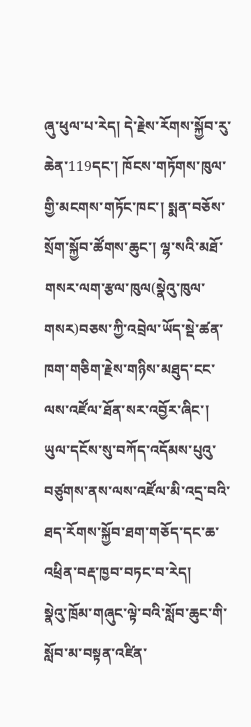ཞུ་ཕུལ་པ་རེད། དེ་རྗེས་རོགས་སྐྱོབ་རུ་ཆེན་119དང་། ཁོངས་གཏོགས་ཁུལ་གྱི་མངགས་གཏོང་ཁང་། སྨན་བཅོས་སྲོག་སྐྱོབ་ཚོགས་ཆུང་། ལྷ་སའི་མཐོ་གསར་ལག་རྩལ་ཁུལ(སྣེའུ་ཁུལ་གསར)བཅས་ཀྱི་འབྲེལ་ཡོད་སྡེ་ཚན་ཁག་གཅིག་རྗེས་གཉིས་མཐུད་ངང་ལས་འཛོལ་ཐོན་སར་འབྱོར་ཞིང་། ཡུལ་དངོས་སུ་བཀོད་འདོམས་པུའུ་བཙུགས་ནས་ལས་འཛོལ་མི་འདྲ་བའི་ཐད་རོགས་སྐྱོབ་ཐག་གཅོད་དང་ཆ་འཕྲིན་བརྡ་ཁྱབ་བཏང་བ་རེད།
སྣེའུ་ཁྲོམ་གཞུང་ལྟེ་བའི་སློབ་ཆུང་གི་སློབ་མ་བསྟན་འཛིན་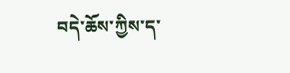བདེ་ཆོས་ཀྱིས་ད་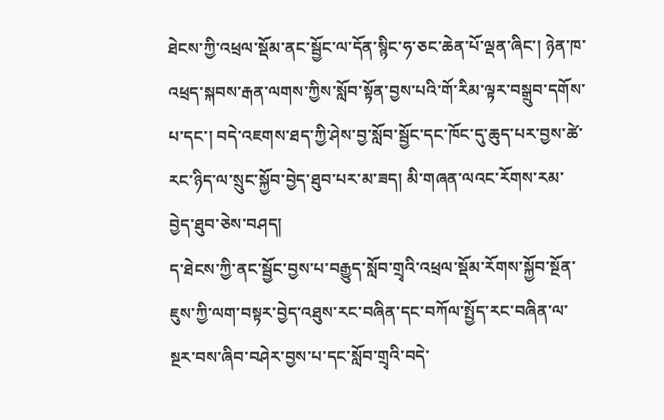ཐེངས་ཀྱི་འཕྲལ་སྡོམ་ནང་སྦྱོང་ལ་དོན་སྙིང་ཧ་ཅང་ཆེན་པོ་ལྡན་ཞིང་། ཉེན་ཁ་འཕྲད་སྐབས་རྒན་ལགས་ཀྱིས་སློབ་སྟོན་བྱས་པའི་གོ་རིམ་ལྟར་བསྒྲུབ་དགོས་པ་དང་། བདེ་འཇགས་ཐད་ཀྱི་ཤེས་བྱ་སློབ་སྦྱོང་དང་ཁོང་དུ་ཆུད་པར་བྱས་ཚེ་རང་ཉིད་ལ་སྲུང་སྐྱོབ་བྱེད་ཐུབ་པར་མ་ཟད། མི་གཞན་ལའང་རོགས་རམ་བྱེད་ཐུབ་ཅེས་བཤད།
ད་ཐེངས་ཀྱི་ནང་སྦྱོང་བྱས་པ་བརྒྱུད་སློབ་གྲྭའི་འཕྲལ་སྡོམ་རོགས་སྐྱོབ་སྔོན་ཇུས་ཀྱི་ལག་བསྟར་བྱེད་འཐུས་རང་བཞིན་དང་བཀོལ་སྤྱོད་རང་བཞིན་ལ་སྔར་བས་ཞིབ་བཤེར་བྱས་པ་དང་སློབ་གྲྭའི་བདེ་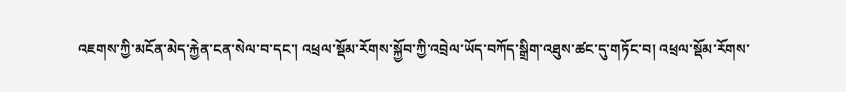འཇགས་ཀྱི་མངོན་མེད་རྐྱེན་ངན་སེལ་བ་དང་། འཕྲལ་སྡོམ་རོགས་སྐྱོབ་ཀྱི་འབྲེལ་ཡོད་བཀོད་སྒྲིག་འཐུས་ཚང་དུ་གཏོང་བ། འཕྲལ་སྡོམ་རོགས་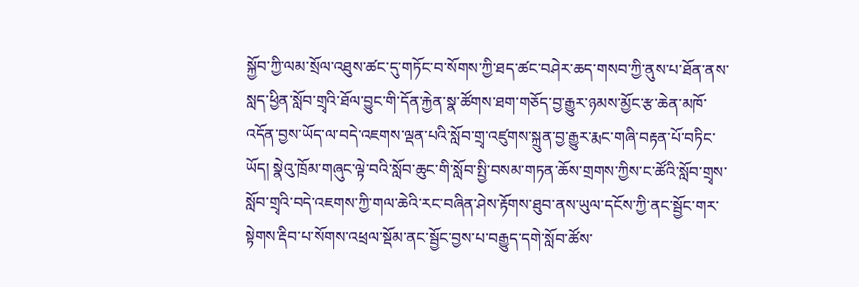སྐྱོབ་ཀྱི་ལམ་སྲོལ་འཐུས་ཚང་དུ་གཏོང་བ་སོགས་ཀྱི་ཐད་ཚང་བཤེར་ཆད་གསབ་ཀྱི་ནུས་པ་ཐོན་ནས་སླད་ཕྱིན་སློབ་གྲྭའི་ཐོལ་བྱུང་གི་དོན་རྐྱེན་སྣ་ཚོགས་ཐག་གཅོད་བྱ་རྒྱུར་ཉམས་མྱོང་རྩ་ཆེན་མཁོ་འདོན་བྱས་ཡོད་ལ་བདེ་འཇགས་ལྡན་པའི་སློབ་གྲྭ་འཛུགས་སྐྲུན་བྱ་རྒྱུར་རྨང་གཞི་བརྟན་པོ་བཏིང་ཡོད། སྣེའུ་ཁྲོམ་གཞུང་ལྟེ་བའི་སློབ་ཆུང་གི་སློབ་སྤྱི་བསམ་གཏན་ཆོས་གྲགས་ཀྱིས་ང་ཚོའི་སློབ་གྲྭས་སློབ་གྲྭའི་བདེ་འཇགས་ཀྱི་གལ་ཆེའི་རང་བཞིན་ཤེས་རྟོགས་ཐུབ་ནས་ཡུལ་དངོས་ཀྱི་ནང་སྦྱོང་གར་སྟེགས་རྡིབ་པ་སོགས་འཕྲལ་སྡོམ་ནང་སྦྱོང་བྱས་པ་བརྒྱུད་དགེ་སློབ་ཚོས་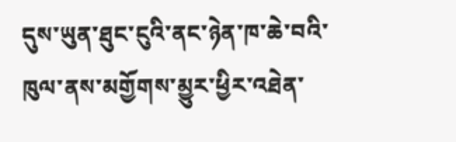དུས་ཡུན་ཐུང་ངུའི་ནང་ཉེན་ཁ་ཆེ་བའི་ཁུལ་ནས་མགྱོགས་མྱུར་ཕྱིར་འཐེན་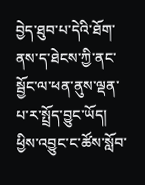བྱེད་ཐུབ་པ་དེའི་ཐོག་ནས་ད་ཐེངས་ཀྱི་ནང་སྦྱོང་ལ་ཕན་ནུས་ལྡན་པ་ར་སྤྲོད་བྱུང་ཡོད། ཕྱིས་འབྱུང་ང་ཚོས་སློབ་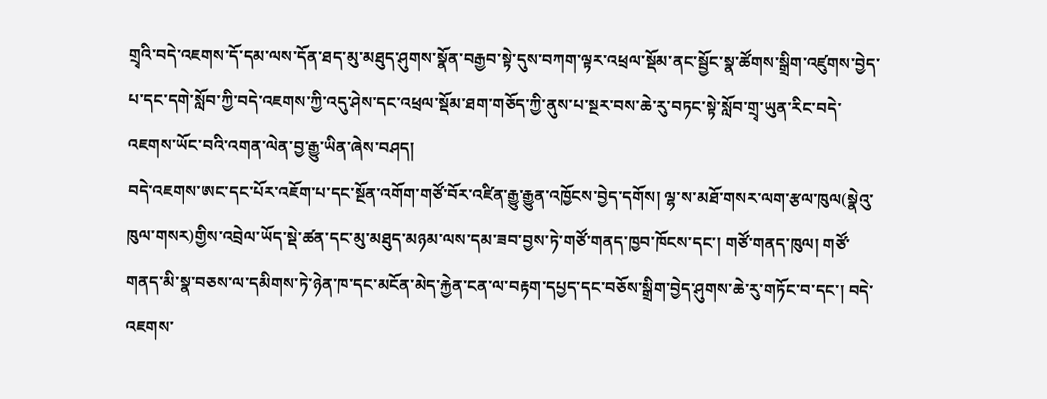གྲྭའི་བདེ་འཇགས་དོ་དམ་ལས་དོན་ཐད་མུ་མཐུད་ཤུགས་སྣོན་བརྒྱབ་སྟེ་དུས་བཀག་ལྟར་འཕྲལ་སྡོམ་ནང་སྦྱོང་སྣ་ཚོགས་སྒྲིག་འཛུགས་བྱེད་པ་དང་དགེ་སློབ་ཀྱི་བདེ་འཇགས་ཀྱི་འདུ་ཤེས་དང་འཕྲལ་སྡོམ་ཐག་གཅོད་ཀྱི་ནུས་པ་སྔར་བས་ཆེ་རུ་བཏང་སྟེ་སློབ་གྲྭ་ཡུན་རིང་བདེ་འཇགས་ཡོང་བའི་འགན་ལེན་བྱ་རྒྱུ་ཡིན་ཞེས་བཤད།
བདེ་འཇགས་ཨང་དང་པོར་འཇོག་པ་དང་སྔོན་འགོག་གཙོ་བོར་འཛིན་རྒྱུ་རྒྱུན་འཁྱོངས་བྱེད་དགོས། ལྷ་ས་མཐོ་གསར་ལག་རྩལ་ཁུལ(སྣེའུ་ཁུལ་གསར)གྱིས་འབྲེལ་ཡོད་སྡེ་ཚན་དང་མུ་མཐུད་མཉམ་ལས་དམ་ཟབ་བྱས་ཏེ་གཙོ་གནད་ཁྱབ་ཁོངས་དང་། གཙོ་གནད་ཁུལ། གཙོ་གནད་མི་སྣ་བཅས་ལ་དམིགས་ཏེ་ཉེན་ཁ་དང་མངོན་མེད་རྐྱེན་ངན་ལ་བརྟག་དཔྱད་དང་བཅོས་སྒྲིག་བྱེད་ཤུགས་ཆེ་རུ་གཏོང་བ་དང་། བདེ་འཇགས་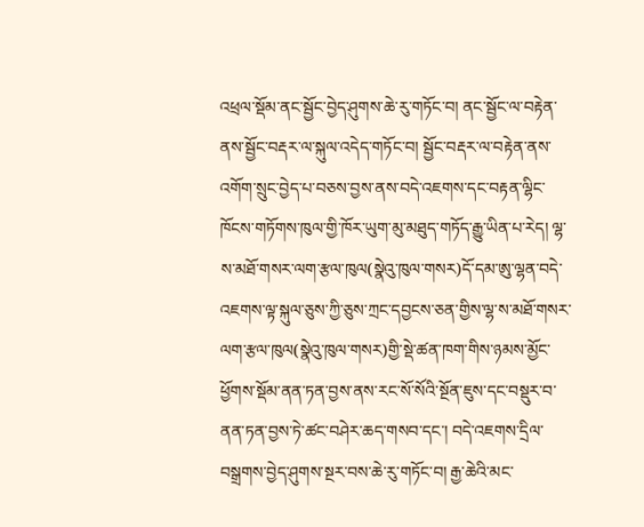འཕྲལ་སྡོམ་ནང་སྦྱོང་བྱེད་ཤུགས་ཆེ་རུ་གཏོང་བ། ནང་སྦྱོང་ལ་བརྟེན་ནས་སྦྱོང་བརྡར་ལ་སྐུལ་འདེད་གཏོང་བ། སྦྱོང་བརྡར་ལ་བརྟེན་ནས་འགོག་སྲུང་བྱེད་པ་བཅས་བྱས་ནས་བདེ་འཇགས་དང་བརྟན་ལྷིང་ཁོངས་གཏོགས་ཁུལ་གྱི་ཁོར་ཡུག་མུ་མཐུད་གཏོད་རྒྱུ་ཡིན་པ་རེད། ལྷ་ས་མཐོ་གསར་ལག་རྩལ་ཁུལ(སྣེའུ་ཁུལ་གསར)དོ་དམ་ཨུ་ལྷན་བདེ་འཇགས་ལྟ་སྐུལ་ཅུས་ཀྱི་ཅུས་ཀྲང་དབྱངས་ཅན་གྱིས་ལྷ་ས་མཐོ་གསར་ལག་རྩལ་ཁུལ(སྣེའུ་ཁུལ་གསར)གྱི་སྡེ་ཚན་ཁག་གིས་ཉམས་མྱོང་ཕྱོགས་སྡོམ་ནན་ཏན་བྱས་ནས་རང་སོ་སོའི་སྔོན་ཇུས་དང་བསྡུར་བ་ནན་ཏན་བྱས་ཏེ་ཚང་བཤེར་ཆད་གསབ་དང་། བདེ་འཇགས་དྲིལ་བསྒྲགས་བྱེད་ཤུགས་སྔར་བས་ཆེ་རུ་གཏོང་བ། རྒྱ་ཆེའི་མང་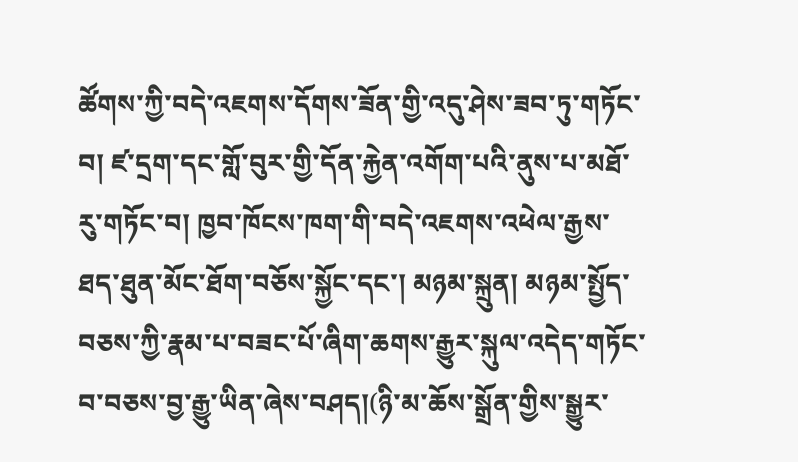ཚོགས་ཀྱི་བདེ་འཇགས་དོགས་ཟོན་གྱི་འདུ་ཤེས་ཟབ་ཏུ་གཏོང་བ། ཛ་དྲག་དང་གློ་བུར་གྱི་དོན་རྐྱེན་འགོག་པའི་ནུས་པ་མཐོ་རུ་གཏོང་བ། ཁྱབ་ཁོངས་ཁག་གི་བདེ་འཇགས་འཕེལ་རྒྱས་ཐད་ཐུན་མོང་ཐོག་བཅོས་སྐྱོང་དང་། མཉམ་སྐྲུན། མཉམ་སྤྱོད་བཅས་ཀྱི་རྣམ་པ་བཟང་པོ་ཞིག་ཆགས་རྒྱུར་སྐུལ་འདེད་གཏོང་བ་བཅས་བྱ་རྒྱུ་ཡིན་ཞེས་བཤད།(ཉི་མ་ཆོས་སྒྲོན་གྱིས་སྒྱུར་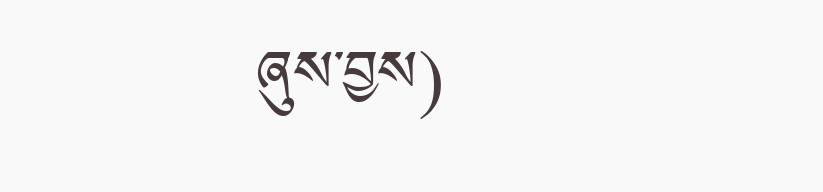ཞུས་བྱས)